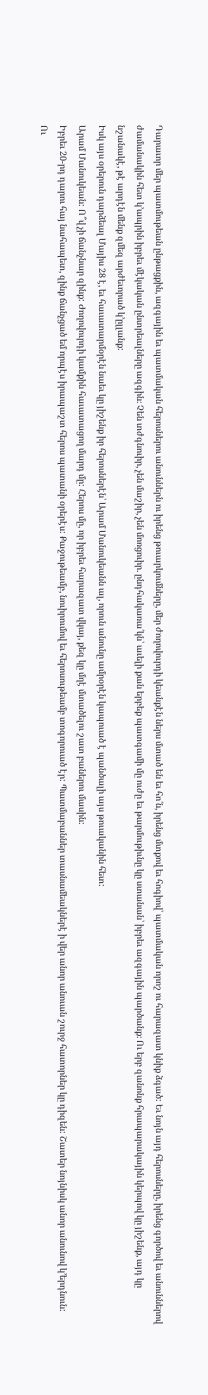Դարաւոր մեր պատմութեան ընթացքին, ազգային եւ պատմական հերոսներու անուններն ու իրենց թուարկումները, մեր ժողովուրդի կեանքէն ներս մտած են եւ հո՛ն, իրենց մտքով եւ հոգիով՝ պատմական որոշ ու հարազատ կնիք ձգած: Եւ նոյն այդ հերոսները, իրենց գործով եւ անուններով ժամանակին հետ կ’ապրին իբրեւ մէկական ընտրեալները ազգին։ Չեն տժգնուիր, չեն մաշիր, չեն մոռցուիր. ընդհակառա՛կն՝ աւելի քան երբեք պատգամի մը ուժը եւ թարմութիւնը կը ստանան՝ իբրեւ ազգային պարծանք։ Ու երբ զանոնք հրապարակային կերպով կը յիշենք, այդ կը նշանակէ, թէ արդէն մենք զմեզ արժեւորած կ’ըլլանք:
Իսկ այս օրերուն դարձեալ Մայիս 28 է, եւ հաւատարմօրէն նաեւ կը յիշենք իր հերոսներէն՝ Արամ Մանուկեանն ալ, որուն անունը ամրօրէն կապուած է պանծալի այս թուականին հետ:
Արամ Մանուկեան: Ո՞վ չի ճանչնար զինք: Ժողովուրդի կամքին հաւատացող մարդ մը: Հերոս մը, որ իբրեւ հարազատ վկայ, քեզ կը մղէ մտածելու շատ բաներու մասին:
Իբրեւ 20-րդ դարու հայ նահապետ, զինք ճանչցած եմ որպէս իրապաշտ հերոս պատանի օրերէս: Քաջութեամբ, նուիրումով եւ հերոսութեամբ տոգորուած էր: Պատմաբաններ տասնամեակներէ ի վեր անոր անուան շուրջ հատորներ կը դիզեն: Շատեր նոյնիսկ անոր անունով կ’երդնուն:
Ու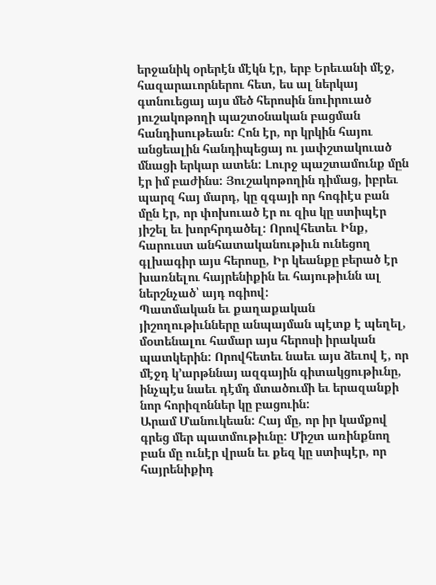երջանիկ օրերէն մէկն էր, երբ Երեւանի մէջ, հազարաւորներու հետ, ես ալ ներկայ գտնուեցայ այս մեծ հերոսին նուիրուած յուշակոթողի պաշտօնական բացման հանդիսութեան: Հոն էր, որ կրկին հայու անցեալին հանդիպեցայ ու յափշտակուած մնացի երկար ատեն: Լուրջ պաշտամունք մըն էր իմ բաժինս: Յուշակոթողին դիմաց, իբրեւ պարզ հայ մարդ, կը զգայի որ հոգիէս բան մըն էր, որ փոխուած էր ու զիս կը ստիպէր յիշել եւ խորհրդածել: Որովհետեւ Ինք, հարուստ անհատականութիւն ունեցող գլխագիր այս հերոսը, Իր կեանքը բերած էր խառնելու հայրենիքին եւ հայութիւնն ալ ներշնչած՝ այդ ոգիով:
Պատմական եւ քաղաքական յիշողութիւնները անպայման պէտք է պեղել, մօտենալու համար այս հերոսի իրական պատկերին: Որովհետեւ նաեւ այս ձեւով է, որ մէջդ կ’արթննայ ազգային գիտակցութիւնը, ինչպէս նաեւ դէմդ մտածումի եւ երազանքի նոր հորիզոններ կը բացուին:
Արամ Մանուկեան: Հայ մը, որ իր կամքով գրեց մեր պատմութիւնը: Միշտ առինքնող բան մը ունէր վրան եւ քեզ կը ստիպէր, որ հայրենիքիդ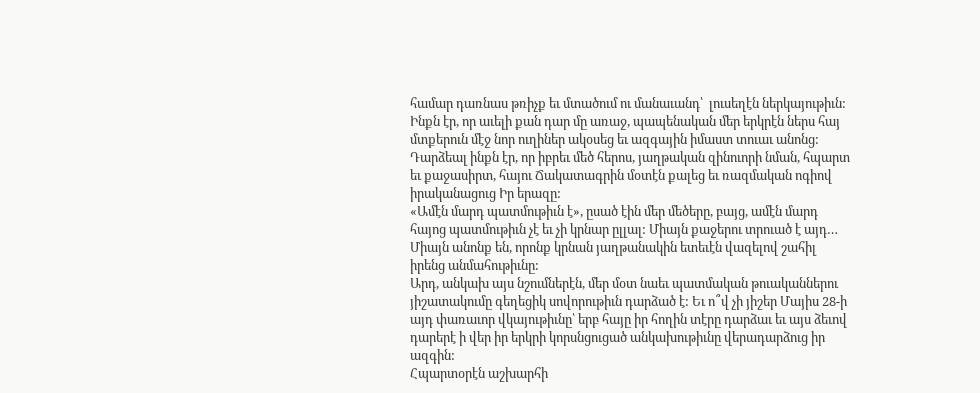համար դառնաս թռիչք եւ մտածում ու մանաւանդ՝  լուսեղէն ներկայութիւն: Ինքն էր, որ աւելի քան դար մը առաջ, պապենական մեր երկրէն ներս հայ մտքերուն մէջ նոր ուղիներ ակօսեց եւ ազգային իմաստ տուաւ անոնց: Դարձեալ ինքն էր, որ իբրեւ մեծ հերոս, յաղթական զինուորի նման, հպարտ եւ քաջասիրտ, հայու Ճակատագրին մօտէն քալեց եւ ռազմական ոգիով իրականացուց Իր երազը:
«Ամէն մարդ պատմութիւն է», ըսած էին մեր մեծերը, բայց, ամէն մարդ հայոց պատմութիւն չէ եւ չի կրնար ըլլալ: Միայն քաջերու տրուած է այդ… Միայն անոնք են, որոնք կրնան յաղթանակին ետեւէն վազելով շահիլ իրենց անմահութիւնը:
Արդ, անկախ այս նշումներէն, մեր մօտ նաեւ պատմական թուականներու յիշատակումը գեղեցիկ սովորութիւն դարձած է: Եւ ո՞վ չի յիշեր Մայիս 28-ի այդ փառաւոր վկայութիւնը՝ երբ հայը իր հողին տէրը դարձաւ եւ այս ձեւով դարերէ ի վեր իր երկրի կորսնցուցած անկախութիւնը վերադարձուց իր ազգին:
Հպարտօրէն աշխարհի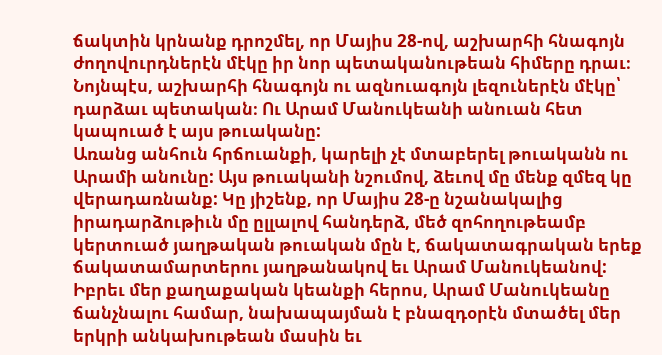ճակտին կրնանք դրոշմել, որ Մայիս 28-ով, աշխարհի հնագոյն ժողովուրդներէն մէկը իր նոր պետականութեան հիմերը դրաւ։ Նոյնպէս, աշխարհի հնագոյն ու ազնուագոյն լեզուներէն մէկը՝ դարձաւ պետական։ Ու Արամ Մանուկեանի անուան հետ կապուած է այս թուականը:
Առանց անհուն հրճուանքի, կարելի չէ մտաբերել թուականն ու Արամի անունը: Այս թուականի նշումով, ձեւով մը մենք զմեզ կը վերադառնանք: Կը յիշենք, որ Մայիս 28-ը նշանակալից իրադարձութիւն մը ըլլալով հանդերձ, մեծ զոհողութեամբ կերտուած յաղթական թուական մըն է, ճակատագրական երեք ճակատամարտերու յաղթանակով եւ Արամ Մանուկեանով:
Իբրեւ մեր քաղաքական կեանքի հերոս, Արամ Մանուկեանը ճանչնալու համար, նախապայման է բնազդօրէն մտածել մեր երկրի անկախութեան մասին եւ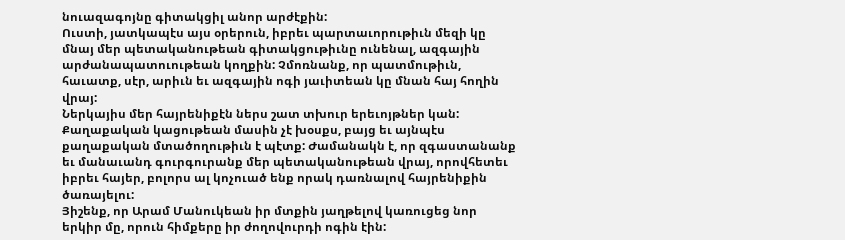նուազագոյնը գիտակցիլ անոր արժէքին:
Ուստի, յատկապէս այս օրերուն, իբրեւ պարտաւորութիւն մեզի կը մնայ մեր պետականութեան գիտակցութիւնը ունենալ, ազգային արժանապատուութեան կողքին: Չմոռնանք, որ պատմութիւն, հաւատք, սէր, արիւն եւ ազգային ոգի յաւիտեան կը մնան հայ հողին վրայ:
Ներկայիս մեր հայրենիքէն ներս շատ տխուր երեւոյթներ կան: Քաղաքական կացութեան մասին չէ խօսքս, բայց եւ այնպէս քաղաքական մտածողութիւն է պէտք: Ժամանակն է, որ զգաստանանք եւ մանաւանդ գուրգուրանք մեր պետականութեան վրայ, որովհետեւ իբրեւ հայեր, բոլորս ալ կոչուած ենք որակ դառնալով հայրենիքին ծառայելու:
Յիշենք, որ Արամ Մանուկեան իր մտքին յաղթելով կառուցեց նոր երկիր մը, որուն հիմքերը իր ժողովուրդի ոգին էին: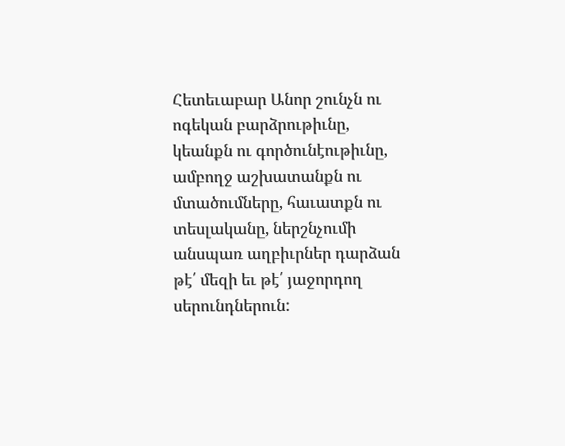Հետեւաբար Անոր շունչն ու ոգեկան բարձրութիւնը, կեանքն ու գործունէութիւնը, ամբողջ աշխատանքն ու մտածումները, հաւատքն ու տեսլականը, ներշնչումի անսպառ աղբիւրներ դարձան թէ՛ մեզի եւ թէ՛ յաջորդող սերունդներուն: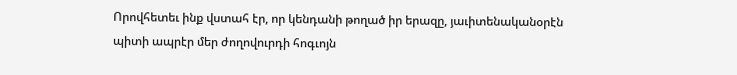Որովհետեւ ինք վստահ էր, որ կենդանի թողած իր երազը, յաւիտենականօրէն պիտի ապրէր մեր ժողովուրդի հոգւոյն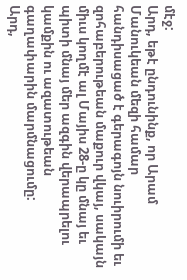մէջ:
Արդ, եթէ ընդունինք, որ Արամ Մանուկեան մեզի համար հանդիսացած է գերագոյն նուիրումի եւ զոհաբերութեան մաքուր վկայ, սակայն միւս կողմէ ալ Մայիս 28-ը կը մնայ եւ պիտի մնայ մեր ազգին վերապրելու կամքին ու ազատութեան գաղափարին մարմնացումը:
Արդ,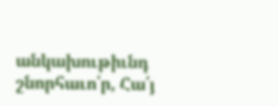անկախութիւնդ շնորհաւո՛ր, Հա՛յ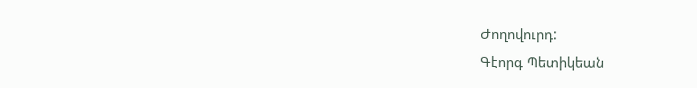Ժողովուրդ:
Գէորգ Պետիկեան